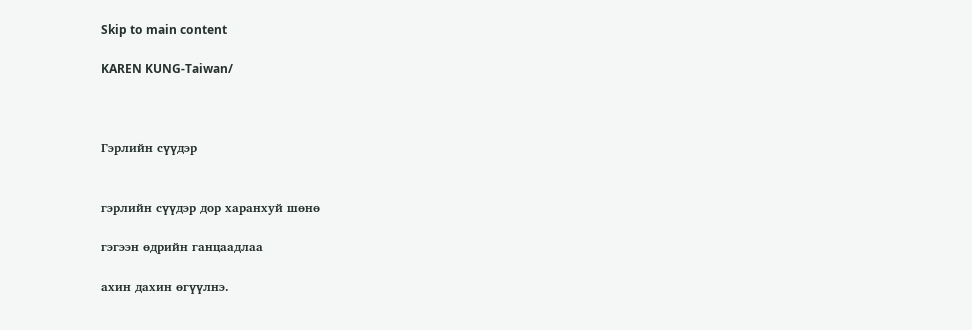Skip to main content

KAREN KUNG-Taiwan/



Гэрлийн сүүдэр


гэрлийн сүүдэр дор харанхуй шөнө

гэгээн өдрийн ганцаадлаа

ахин дахин өгүүлнэ.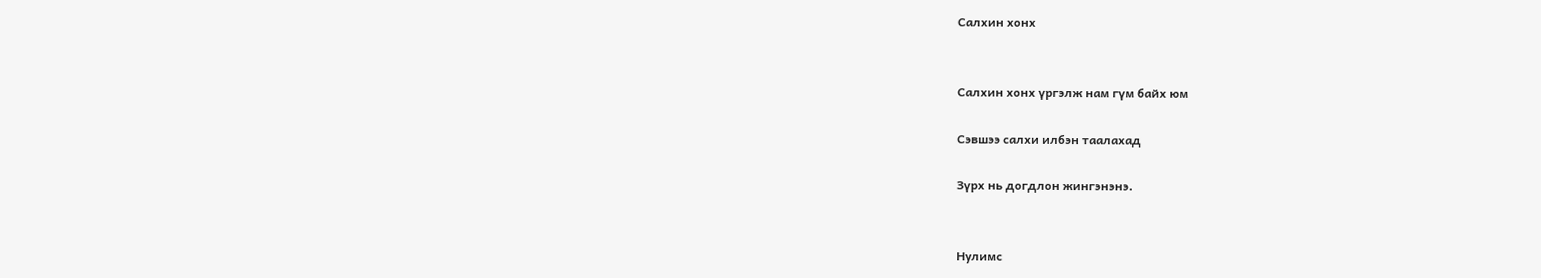Салхин хонх


Салхин хонх үргэлж нам гүм байх юм

Сэвшээ салхи илбэн таалахад

Зүрх нь догдлон жингэнэнэ.


Нулимс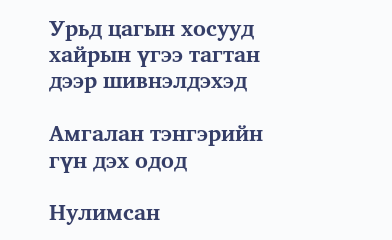Урьд цагын хосууд хайрын үгээ тагтан дээр шивнэлдэхэд

Амгалан тэнгэрийн гүн дэх одод

Нулимсан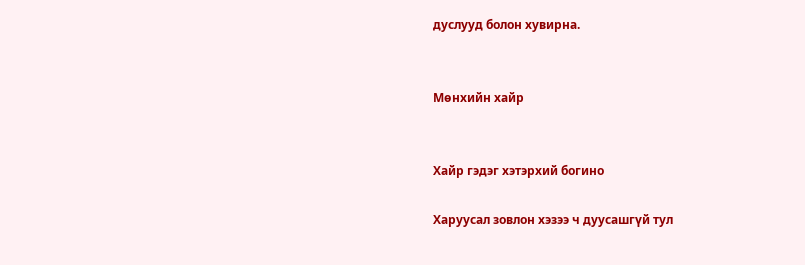дуслууд болон хувирна.


Мөнхийн хайр


Хайр гэдэг хэтэрхий богино

Харуусал зовлон хэзээ ч дуусашгүй тул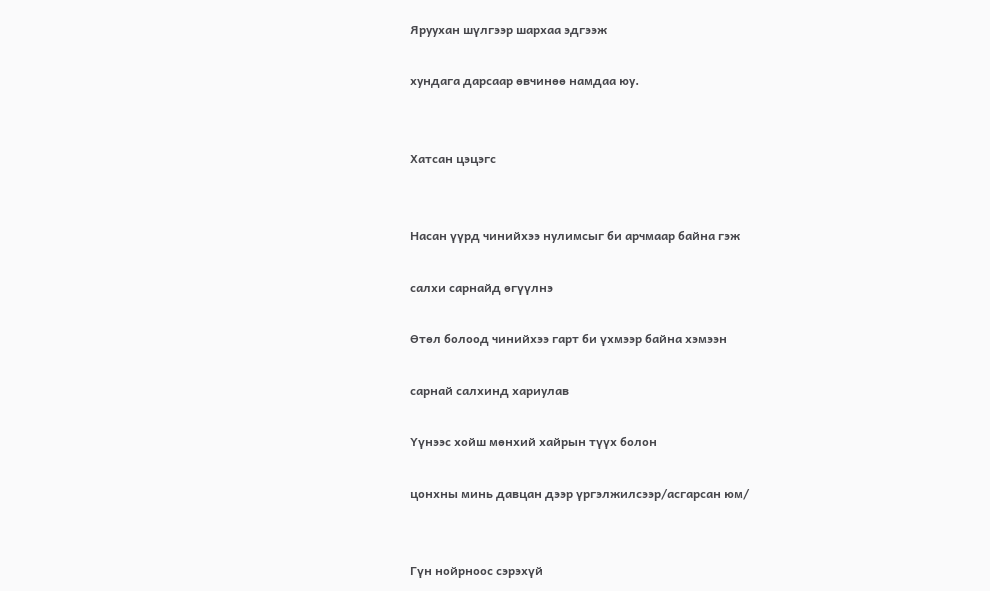Яруухан шүлгээр шархаа эдгээж

хундага дарсаар өвчинөө намдаа юу.


Хатсан цэцэгс


Насан үүрд чинийхээ нулимсыг би арчмаар байна гэж

салхи сарнайд өгүүлнэ

Өтөл болоод чинийхээ гарт би үхмээр байна хэмээн

сарнай салхинд хариулав

Үүнээс хойш мөнхий хайрын түүх болон

цонхны минь давцан дээр үргэлжилсээр/асгарсан юм/


Гүн нойрноос сэрэхүй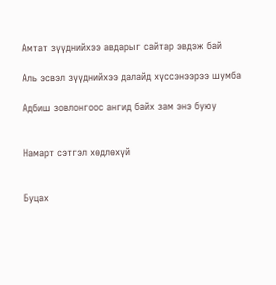Амтат зүүднийхээ авдарыг сайтар эвдэж бай

Аль эсвэл зүүднийхээ далайд хүссэнээрээ шумба

Адбиш зовлонгоос ангид байх зам энэ буюу


Намарт сэтгэл хөдлөхүй


Буцах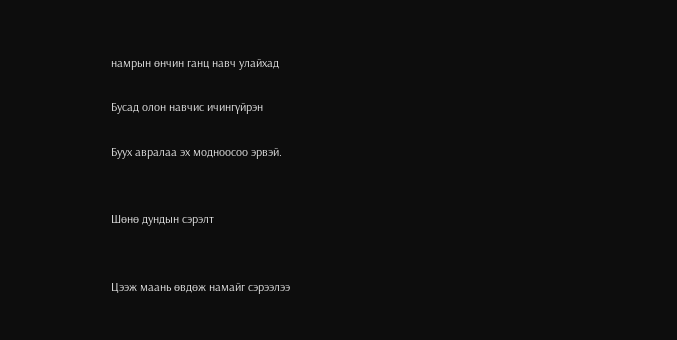намрын өнчин ганц навч улайхад

Бусад олон навчис ичингүйрэн

Буух авралаа эх модноосоо эрвэй.


Шөнө дундын сэрэлт


Цээж маань өвдөж намайг сэрээлээ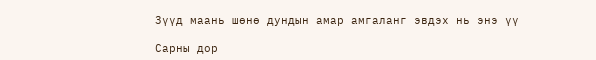Зүүд маань шөнө дундын амар амгаланг эвдэх нь энэ үү

Сарны дор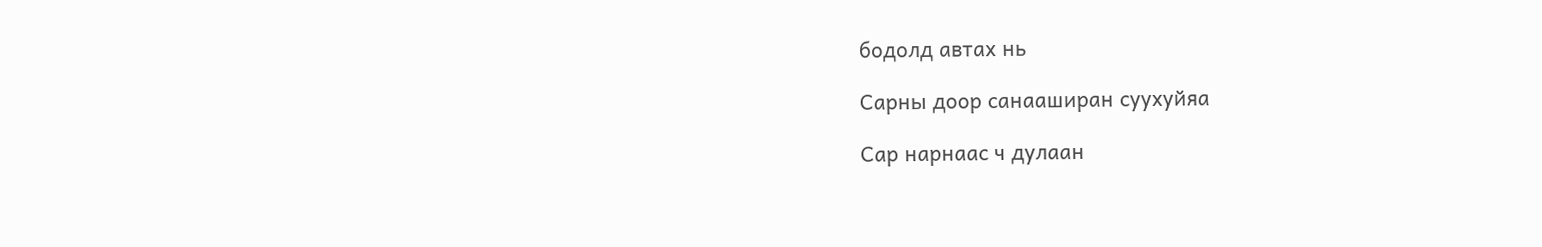бодолд автах нь

Сарны доор санааширан суухуйяа

Сар нарнаас ч дулаан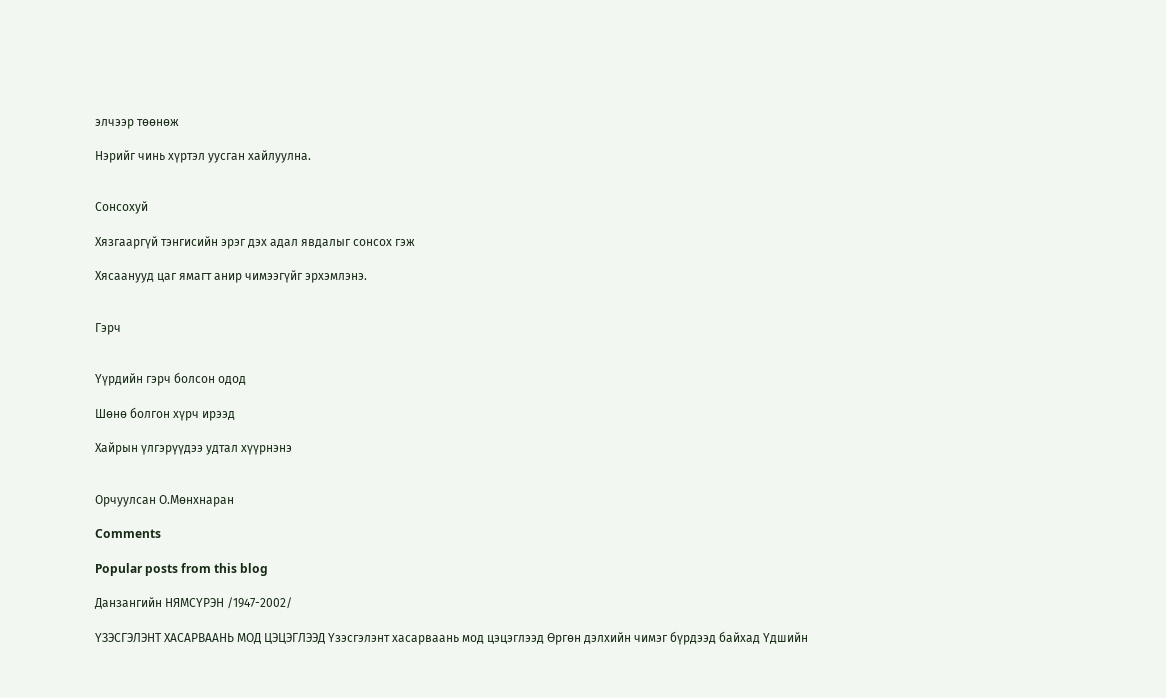элчээр төөнөж

Нэрийг чинь хүртэл уусган хайлуулна.


Сонсохуй

Хязгааргүй тэнгисийн эрэг дэх адал явдалыг сонсох гэж

Хясаанууд цаг ямагт анир чимээгүйг эрхэмлэнэ.


Гэрч


Үүрдийн гэрч болсон одод

Шөнө болгон хүрч ирээд

Хайрын үлгэрүүдээ удтал хүүрнэнэ


Орчуулсан О.Мөнхнаран

Comments

Popular posts from this blog

Данзангийн НЯМСҮРЭН /1947-2002/

ҮЗЭСГЭЛЭНТ ХАСАРВААНЬ МОД ЦЭЦЭГЛЭЭД Үзэсгэлэнт хасарваань мод цэцэглээд Өргөн дэлхийн чимэг бүрдээд байхад Үдшийн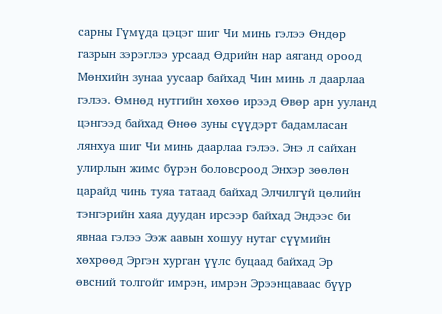сарны Гүмүда цэцэг шиг Чи минь гэлээ Өндөр газрын зэрэглээ урсаад Өдрийн нар аяганд ороод Мөнхийн зунаа уусаар байхад Чин минь л даарлаа гэлээ. Өмнөд нутгийн хөхөө ирээд Өвөр арн ууланд цэнгээд байхад Өнөө зуны сүүдэрт бадамласан лянхуа шиг Чи минь даарлаа гэлээ. Энэ л сайхан улирлын жимс бүрэн боловсроод Энхэр зөөлөн царайд чинь туяа татаад байхад Элчилгүй цөлийн тэнгэрийн хаяа дуудан ирсээр байхад Эндээс би явнаа гэлээ Ээж аавын хошуу нутаг сүүмийн хөхрөөд Эргэн хурган үүлс буцаад байхад Эр өвсний толгойг имрэн, имрэн Эрээнцаваас бүүр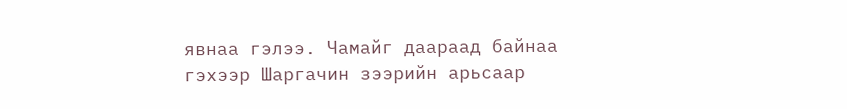явнаа гэлээ. Чамайг даараад байнаа гэхээр Шаргачин зээрийн арьсаар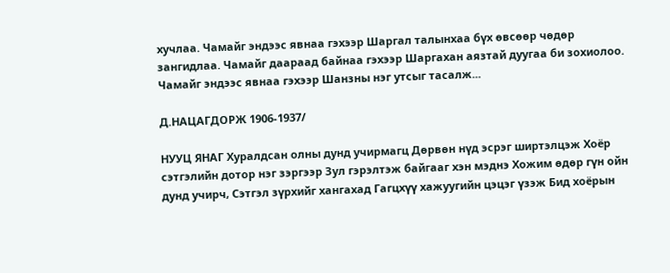хучлаа. Чамайг эндээс явнаа гэхээр Шаргал талынхаа бүх өвсөөр чөдөр зангидлаа. Чамайг даараад байнаа гэхээр Шаргахан аязтай дуугаа би зохиолоо. Чамайг эндээс явнаа гэхээр Шанзны нэг утсыг тасалж...

Д.НАЦАГДОРЖ 1906-1937/

НУУЦ ЯНАГ Хуралдсан олны дунд учирмагц Дөрвөн нүд эсрэг ширтэлцэж Хоёр сэтгэлийн дотор нэг зэргээр Зул гэрэлтэж байгааг хэн мэднэ Хожим өдөр гүн ойн дунд учирч, Сэтгэл зүрхийг хангахад Гагцхүү хажуугийн цэцэг үзэж Бид хоёрын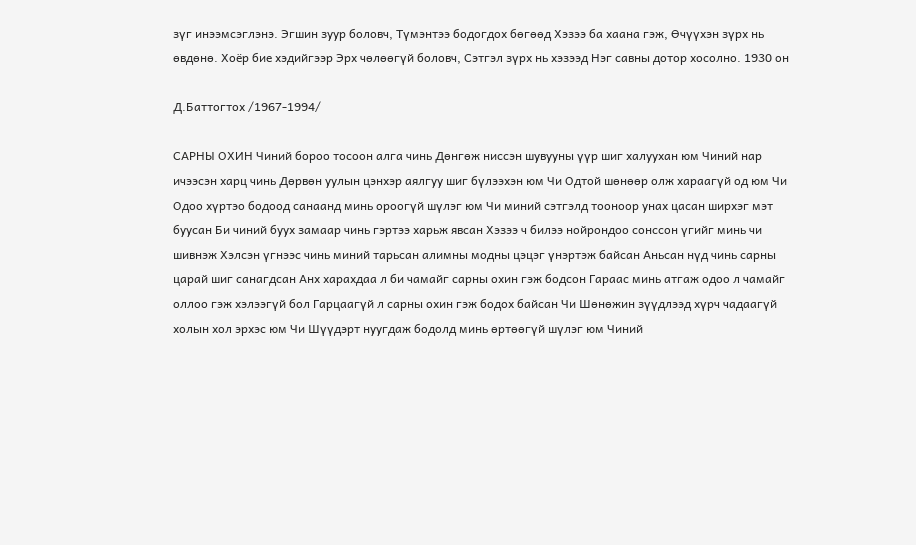зүг инээмсэглэнэ. Эгшин зуур боловч, Түмэнтээ бодогдох бөгөөд Хэзээ ба хаана гэж, Өчүүхэн зүрх нь өвдөнө. Хоёр бие хэдийгээр Эрх чөлөөгүй боловч, Сэтгэл зүрх нь хэзээд Нэг савны дотор хосолно. 1930 он

Д.Баттогтох /1967-1994/

САРНЫ ОХИН Чиний бороо тосоон алга чинь Дөнгөж ниссэн шувууны үүр шиг халуухан юм Чиний нар ичээсэн харц чинь Дөрвөн уулын цэнхэр аялгуу шиг бүлээхэн юм Чи Одтой шөнөөр олж хараагүй од юм Чи Одоо хүртэо бодоод санаанд минь ороогүй шүлэг юм Чи миний сэтгэлд тооноор унах цасан ширхэг мэт буусан Би чиний буух замаар чинь гэртээ харьж явсан Хэзээ ч билээ нойрондоо сонссон үгийг минь чи шивнэж Хэлсэн үгнээс чинь миний тарьсан алимны модны цэцэг үнэртэж байсан Аньсан нүд чинь сарны царай шиг санагдсан Анх харахдаа л би чамайг сарны охин гэж бодсон Гараас минь атгаж одоо л чамайг оллоо гэж хэлээгүй бол Гарцаагүй л сарны охин гэж бодох байсан Чи Шөнөжин зүүдлээд хүрч чадаагүй холын хол эрхэс юм Чи Шүүдэрт нуугдаж бодолд минь өртөөгүй шүлэг юм Чиний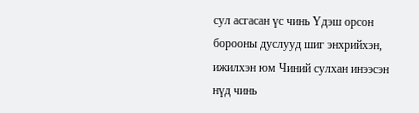сул асгасан үс чинь Үдэш орсон борооны дуслууд шиг энхрийхэн, ижилхэн юм Чиний сулхан инээсэн нүд чинь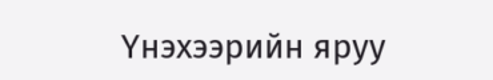Үнэхээрийн яруу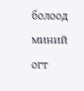болоод миний огт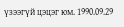үзээгүй цэцэг юм. 1990.09.29